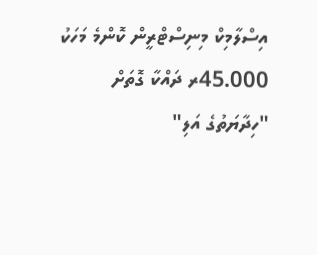އިސްލާމިކް މިނިސްޓްރީން ކޮންމެ މަހަކު 45.000ރ ދައްކާ ގޮތަށް "ހިދާޔަތުގެ އަލި"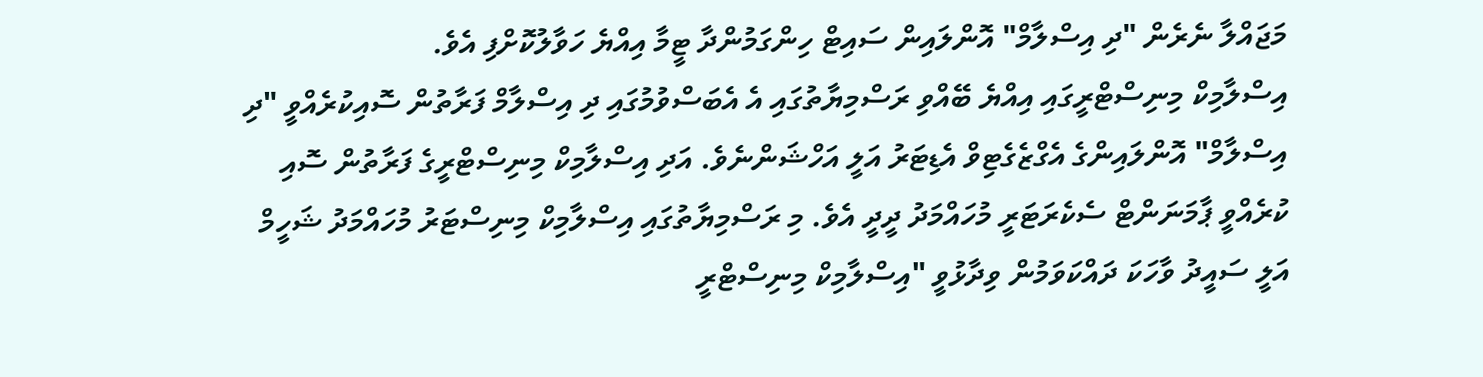މަޖައްލާ ނެރެން "ދި އިސްލާމް" އޮންލައިން ސައިޓް ހިންގަމުންދާ ޓީމާ އިއްޔެ ހަވާލުކޮށްފި އެވެ.
އިސްލާމިކް މިނިސްޓްރީގައި އިއްޔެ ބޭއްވި ރަސްމިޔާތުގައި އެ އެބަސްވުމުގައި ދި އިސްލާމް ފަރާތުން ސޮއިކުރެއްވީ "ދި އިސްލާމް" އޮންލައިންގެ އެގްޒެގެޓިވް އެޑިޓަރު އަލީ އަހްޝަންނެވެ. އަދި އިސްލާމިކް މިނިސްޓްރީގެ ފަރާތުން ސޮއި ކުރެއްވީ ޕާމަނަންޓް ސެކެރަޓަރީ މުހައްމަދު ދީދީ އެވެ. މި ރަސްމިޔާތުގައި އިސްލާމިކް މިނިސްޓަރު މުހައްމަދު ޝަހީމް އަލީ ސައީދު ވާހަކަ ދައްކަވަމުން ވިދާޅުވީ "އިސްލާމިކް މިނިސްޓްރީ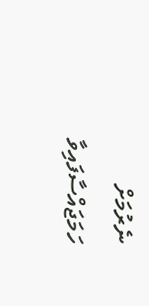ނެރުމަށް ހަމަޖައްސާފައިވާ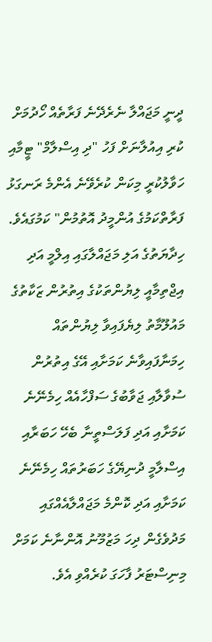ދީނީ މަޖައްލާ ނެރެދޭނެ ފަރާތެއް ހޯދުމަށް ކުރި އިއުލާނަށް ފަހު "ދި އިސްލާމް" ޓީމާއި ހަވާލުކުރީ މިކަން ކުރެވޭނެ އެންމެ ރަނގަޅު ފަރާތްކަމުގެ އުންމީދު އޮތުމުން" ކަމުގައެވެ.
ހިދާޔަތުގެ އަލި މަޖައްލާގައި އިލްމީ އަދި އިޖްތިމާއީ ލިޔުންތަކުގެ އިތުރުން ޒަކާތުގެ މައުލޫމާތު ލިޔެފައިވާ ލިޔުންތައް ހިމަނާފައިވާނެ ކަމަށާއި އޭގެ އިތުރުން ސުވާލާއި ޖަވާބުގެ ސަފްހާއެއް ހިމެނޭނެ ކަމަށާއި އަދި ފަލަސްތީނާ ބެހޭ ހަބަރާއި އިސްލާމީ ދުނިޔޭގެ ހަބަރުތައް ހިމެނޭނެ ކަމަށާއި އަދި ކޮންމެ މަޖައްލާއެއްގައި މަދުވެގެން ދިހަ މަޒުމޫނު އޮންނާނެ ކަމަށް މިނިސްޓަރު ފާހަގަ ކުރެއްވި އެވެ.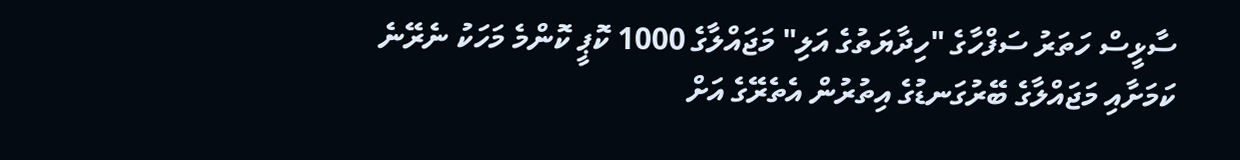ސާޅީސް ހަތަރު ސަފްހާގެ "ހިދާޔަތުގެ އަލި" މަޖައްލާގެ 1000 ކޮޕީ ކޮންމެ މަހަކު ނެރޭނެ ކަމަށާއި މަޖައްލާގެ ބޭރުގަނޑުގެ އިތުރުން އެތެރޭގެ އަށް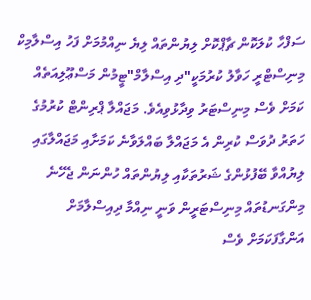ސަފްހާ ކުލަކޮން ޗާޕްކޮށް ލިޔުންތައް ލިޔެ ނިއްމުމަށް ފަހު އިސްލާމިކް މިނިސްޓްރީ ހަވާލު ކުރުމަކީ"ދި އިސްލާމް"ޓީމުން މަސްޢޫލިއަތެއް ކަމަށް ވެސް މިނިސްޓަރު ވިދާޅުވިއެވެ. މަޖައްލާ ޕްރިންޓް ކުރުމުގެ ހަތަރު ދުވަސް ކުރިން އެ މަޖައްލާ ބައްލަވާނެ ކަމަށާއި މަޖައްލާގައި ލިޔުއްވާ ބޭފުޅުންގެ ޝަރުތަކާއި ލިޔުންތައް ހުންނަން ޖެހޭނެ މިންގަނޑުތައް މިނިސްޓަރީން ވަނީ ނިއްމާ ދިއިސްލާމަށް އަންގާފަކަމަށް ވެސް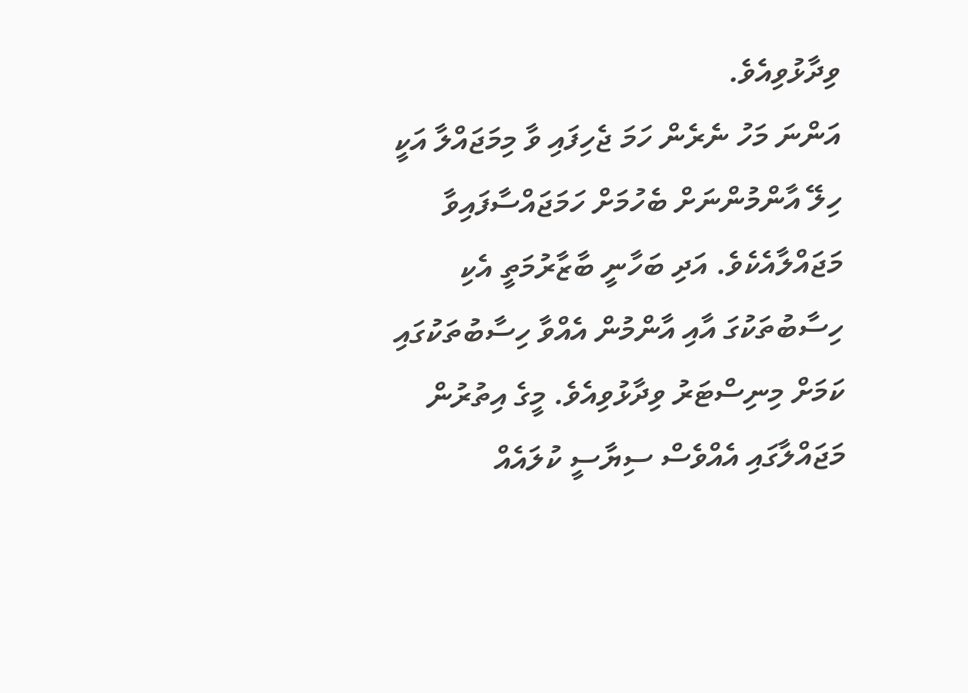ވިދާޅުވިއެވެ.
އަންނަ މަހު ނެރެން ހަމަ ޖެހިފައި ވާ މިމަޖައްލާ އަކީ ހިލޭ އާންމުންނަށް ބެހުމަށް ހަމަޖައްސާފައިވާ މަޖައްލާއެކެވެ. އަދި ބަހާނީ ބާޒާރުމަތީ އެކި ހިސާބުތަކުގަ އާއި އާންމުން އެއްވާ ހިސާބުތަކުގައި ކަމަށް މިނިސްޓަރު ވިދާޅުވިއެވެ. މީގެ އިތުރުން މަޖައްލާގައި އެއްވެސް ސިޔާސީ ކުލައެއް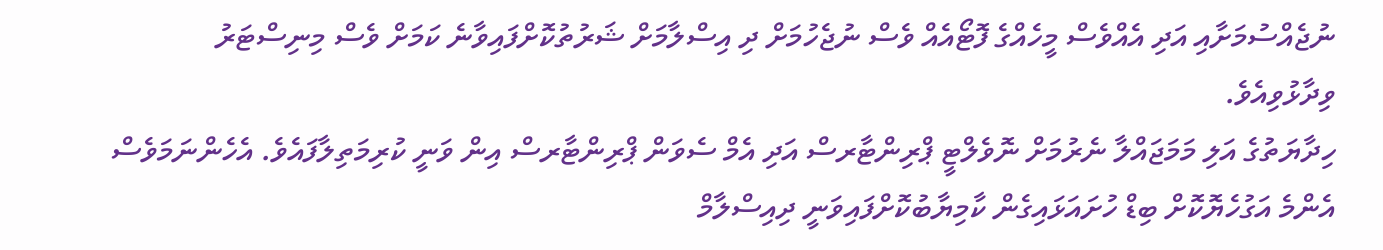ނުޖެއްސުމަށާއި އަދި އެއްވެސް މީހެއްގެ ފޮޓޯއެއް ވެސް ނުޖެހުމަށް ދި އިސްލާމަށް ޝަރުތުކޮށްފައިވާނެ ކަމަށް ވެސް މިނިސްޓަރު ވިދާޅުވިއެވެ.
ހިދާޔަތުގެ އަލި މަމަޖައްލާ ނެރުމަށް ނޮވެލްޓީ ޕްރިންޓާރސް އަދި އެމް ސެވަން ޕްރިންޓާރސް އިން ވަނީ ކުރިމަތިލާފައެވެ. އެހެންނަމަވެސް އެންމެ އަގުހެޔޮކޮށް ބިޑް ހުށައަޅައިގެން ކާމިޔާބުކޮށްފައިވަނީ ދިއިސްލާމް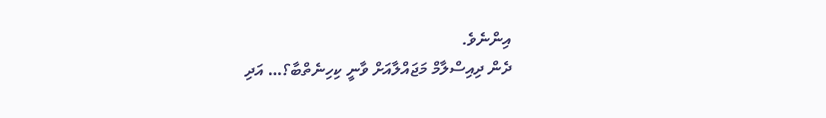އިންނެވެ.
ދެން ދިއިސްލާމް މަޖައްލާއަށް ވާނީ ކިހިނެތްބާ؟… އަދި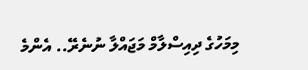މިމަހުގެ ދިއިސްލާމް މަޖައްލާ ނުނެރޭ.. އެންމެ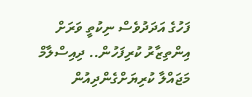ފަހުގެ އަދަދުވެސް ނިކުތީ ވަރަށް އިންތިޒާރު ކުރިފަހުން.. ދިއިސްލާމް މަޖައްލާ ކުރިޔަށްގެންދިއުން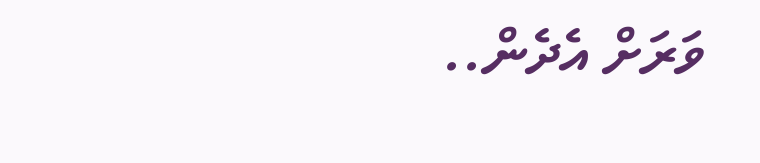ވަރަށް އެދެން..